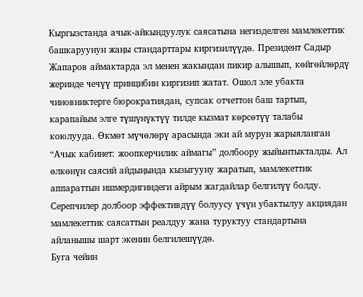Кыргызстанда ачык-айкындуулук саясатына негизделген мамлекеттик башкаруунун жаңы стандарттары киргизилүүдө. Президент Садыр Жапаров аймактарда эл менен жакындан пикир алышып, көйгөйлөрдү жеринде чечүү принцибин киргизип жатат. Ошол эле убакта чиновниктерге бюрократиядан, супсак отчеттон баш тартып, карапайым элге түшүнүктүү тилде кызмат көрсөтүү талабы коюлууда. Өкмөт мүчөлөрү арасында эки ай мурун жарыяланган “Ачык кабинет: жоопкерчилик аймагы” долбоору жыйынтыкталды. Ал өлкөнүн саясий айдыңында кызыгууну жаратып, мамлекеттик аппараттын ишмердигиндеги айрым жагдайлар белгилүү болду. Серепчилер долбоор эффективдүү болуусу үчүн убактылуу акциядан мамлекеттик саясаттын реалдуу жана туруктуу стандартына айланышы шарт экенин белгилешүүдө.
Буга чейин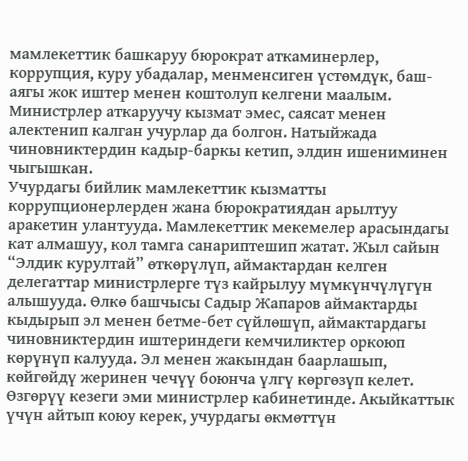мамлекеттик башкаруу бюрократ аткаминерлер, коррупция, куру убадалар, менменсиген үстөмдүк, баш-аягы жок иштер менен коштолуп келгени маалым. Министрлер аткаруучу кызмат эмес, саясат менен алектенип калган учурлар да болгон. Натыйжада чиновниктердин кадыр-баркы кетип, элдин ишениминен чыгышкан.
Учурдагы бийлик мамлекеттик кызматты коррупционерлерден жана бюрократиядан арылтуу аракетин улантууда. Мамлекеттик мекемелер арасындагы кат алмашуу, кол тамга санариптешип жатат. Жыл сайын “Элдик курултай” өткөрүлүп, аймактардан келген делегаттар министрлерге түз кайрылуу мүмкүнчүлүгүн алышууда. Өлкө башчысы Садыр Жапаров аймактарды кыдырып эл менен бетме-бет сүйлөшүп, аймактардагы чиновниктердин иштериндеги кемчиликтер оркоюп көрүнүп калууда. Эл менен жакындан баарлашып, көйгөйдү жеринен чечүү боюнча үлгү көргөзүп келет.
Өзгөрүү кезеги эми министрлер кабинетинде. Акыйкаттык үчүн айтып коюу керек, учурдагы өкмөттүн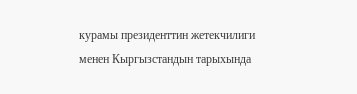курамы президенттин жетекчилиги менен Кыргызстандын тарыхында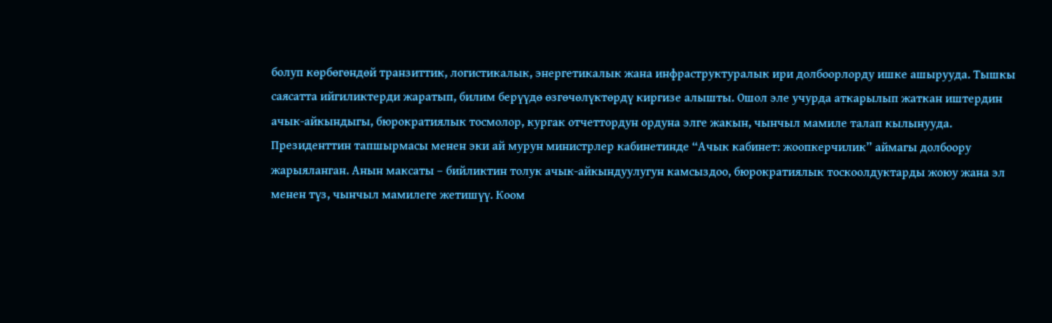болуп көрбөгөндөй транзиттик, логистикалык, энергетикалык жана инфраструктуралык ири долбоорлорду ишке ашырууда. Тышкы саясатта ийгиликтерди жаратып, билим берүүдө өзгөчөлүктөрдү киргизе алышты. Ошол эле учурда аткарылып жаткан иштердин ачык-айкындыгы, бюрократиялык тосмолор, кургак отчеттордун ордуна элге жакын, чынчыл мамиле талап кылынууда.
Президенттин тапшырмасы менен эки ай мурун министрлер кабинетинде “Ачык кабинет: жоопкерчилик” аймагы долбоору жарыяланган. Анын максаты – бийликтин толук ачык-айкындуулугун камсыздоо, бюрократиялык тоскоолдуктарды жоюу жана эл менен түз, чынчыл мамилеге жетишүү. Коом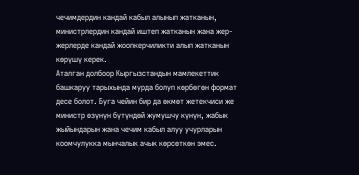чечимдердин кандай кабыл алынып жатканын, министрлердин кандай иштеп жатканын жана жер-жерлерде кандай жоопкерчиликти алып жатканын көрүшү керек.
Аталган долбоор Кыргызстандын мамлекеттик башкаруу тарыхында мурда болуп көрбөгөн формат десе болот. Буга чейин бир да өкмөт жетекчиси же министр өзүнүн бүтүндөй жумушчу күнүн, жабык жыйындарын жана чечим кабыл алуу учурларын коомчулукка мынчалык ачык көрсөткөн эмес.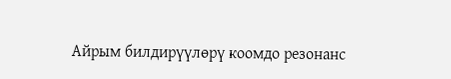Айрым билдирүүлөрү коомдо резонанс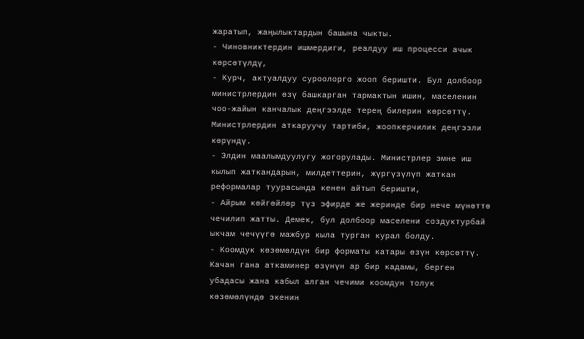жаратып, жаңылыктардын башына чыкты.
- Чиновниктердин ишмердиги, реалдуу иш процесси ачык көрсөтүлдү,
- Курч, актуалдуу суроолорго жооп беришти. Бул долбоор министрлердин өзү башкарган тармактын ишин, маселенин чоо-жайын канчалык деңгээлде терең билерин көрсөттү. Министрлердин аткаруучу тартиби, жоопкерчилик деңгээли көрүндү.
- Элдин маалымдуулугу жогорулады. Министрлер эмне иш кылып жаткандарын, милдеттерин, жүргүзүлүп жаткан реформалар туурасында кенен айтып беришти,
- Айрым көйгөйлөр түз эфирде же жеринде бир нече мүнөттө чечилип жатты. Демек, бул долбоор маселени создуктурбай ыкчам чечүүгө мажбур кыла турган курал болду.
- Коомдук көзөмөлдүн бир форматы катары өзүн көрсөттү. Качан гана аткаминер өзүнүн ар бир кадамы, берген убадасы жана кабыл алган чечими коомдун толук көзөмөлүндө экенин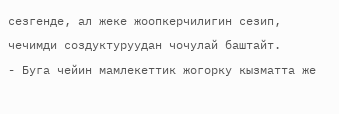сезгенде, ал жеке жоопкерчилигин сезип, чечимди создуктуруудан чочулай баштайт.
- Буга чейин мамлекеттик жогорку кызматта же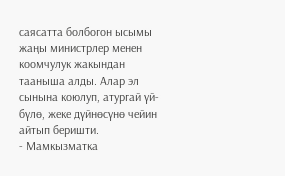саясатта болбогон ысымы жаңы министрлер менен коомчулук жакындан тааныша алды. Алар эл сынына коюлуп, атургай үй-бүлө, жеке дүйнөсүнө чейин айтып беришти.
- Мамкызматка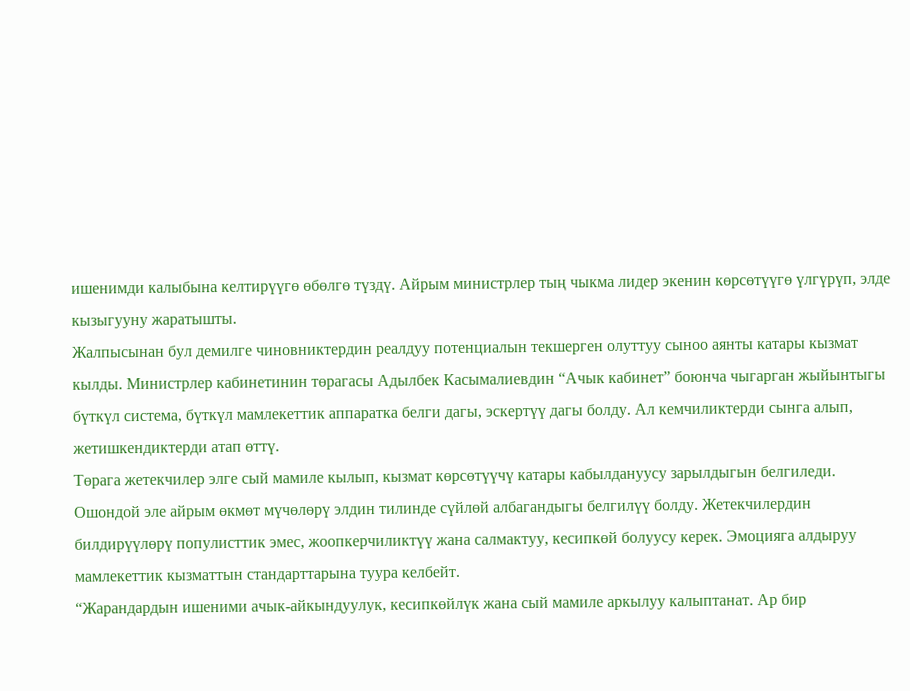ишенимди калыбына келтирүүгө өбөлгө түздү. Айрым министрлер тың чыкма лидер экенин көрсөтүүгө үлгүрүп, элде кызыгууну жаратышты.
Жалпысынан бул демилге чиновниктердин реалдуу потенциалын текшерген олуттуу сыноо аянты катары кызмат кылды. Министрлер кабинетинин төрагасы Адылбек Касымалиевдин “Ачык кабинет” боюнча чыгарган жыйынтыгы бүткүл система, бүткүл мамлекеттик аппаратка белги дагы, эскертүү дагы болду. Ал кемчиликтерди сынга алып, жетишкендиктерди атап өттү.
Төрага жетекчилер элге сый мамиле кылып, кызмат көрсөтүүчү катары кабылдануусу зарылдыгын белгиледи. Ошондой эле айрым өкмөт мүчөлөрү элдин тилинде сүйлөй албагандыгы белгилүү болду. Жетекчилердин билдирүүлөрү популисттик эмес, жоопкерчиликтүү жана салмактуу, кесипкөй болуусу керек. Эмоцияга алдыруу мамлекеттик кызматтын стандарттарына туура келбейт.
“Жарандардын ишеними ачык-айкындуулук, кесипкөйлүк жана сый мамиле аркылуу калыптанат. Ар бир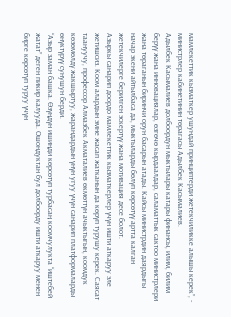мамлекеттик кызматкер ушундай принциптерди жетекчиликке алышы керек”, - министрлер кабинетинин төрагасы Адылбек Касымалиев.
Адылбек Касымалиев долбоордун мыктылары катары финансы, илим, билим берүү жана инновациялар, өзгөчө кырдаалдар, саламаттык сактоо министрлери жана төраганын биринчи орун басарын атады. Кайсы министрдин даярдыгы начар экени айтылбаса да, мыктыларды бөлүп көрсөтүү артта калган жетекчилерге берилген эскертүү жана мотивация десе болот.
Азыркы санарип доордо мамлекеттик кызматкерлер үчүн ишти аткаруу эле жетишсиз. Коом алардын эмне жасап жатканын да көрүп турушу керек. Саясат таануучу, профессор Алмазбек Акматалиев өкмөттүн ачыктыгын, коомдук көзөмөлдү жакшыртуу, жарандардын үнүн угуу үчүн санарип платформаларды өнүктүрүү сунушун берди.
“Азыр заман башка. Өзүңдүн ишиңди көрсөтүп турбасаң коомчулукта “иштебей жатат” деген пикир калууда. Ошондуктан бул долбоорду ишти аткаруу менен бирге көрсөтүп туруу үчүн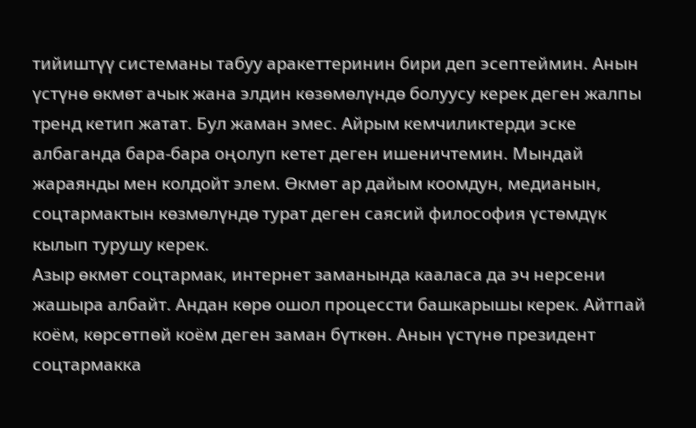тийиштүү системаны табуу аракеттеринин бири деп эсептеймин. Анын үстүнө өкмөт ачык жана элдин көзөмөлүндө болуусу керек деген жалпы тренд кетип жатат. Бул жаман эмес. Айрым кемчиликтерди эске албаганда бара-бара оңолуп кетет деген ишеничтемин. Мындай жараянды мен колдойт элем. Өкмөт ар дайым коомдун, медианын, соцтармактын көзмөлүндө турат деген саясий философия үстөмдүк кылып турушу керек.
Азыр өкмөт соцтармак, интернет заманында кааласа да эч нерсени жашыра албайт. Андан көрө ошол процессти башкарышы керек. Айтпай коём, көрсөтпөй коём деген заман бүткөн. Анын үстүнө президент соцтармакка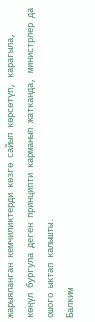жарыяланган кемчиликтерди көзгө сайып көрсөтүп, карагыла, көңүл бургула деген принципти карманып жатканда, министрлер да ошого ыктап калышты.
Балким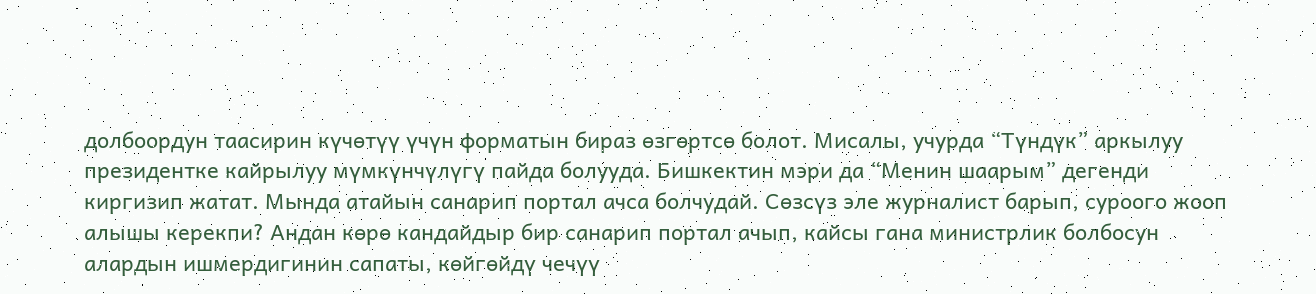долбоордун таасирин күчөтүү үчүн форматын бираз өзгөртсө болот. Мисалы, учурда “Түндүк” аркылуу президентке кайрылуу мүмкүнчүлүгү пайда болууда. Бишкектин мэри да “Менин шаарым” дегенди киргизип жатат. Мында атайын санарип портал ачса болчудай. Сөзсүз эле журналист барып, суроого жооп алышы керекпи? Андан көрө кандайдыр бир санарип портал ачып, кайсы гана министрлик болбосун алардын ишмердигинин сапаты, көйгөйдү чечүү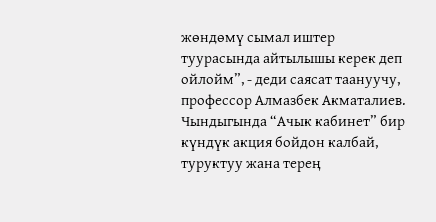жөндөмү сымал иштер туурасында айтылышы керек деп ойлойм”, - деди саясат таануучу, профессор Алмазбек Акматалиев.
Чындыгында “Ачык кабинет” бир күндүк акция бойдон калбай, туруктуу жана терең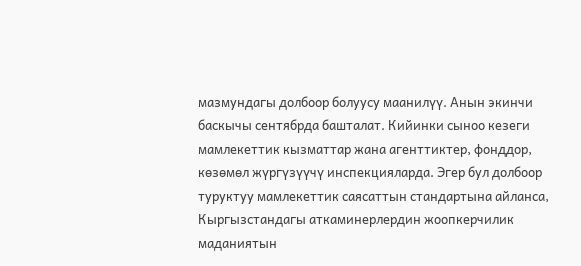мазмундагы долбоор болуусу маанилүү. Анын экинчи баскычы сентябрда башталат. Кийинки сыноо кезеги мамлекеттик кызматтар жана агенттиктер, фонддор, көзөмөл жүргүзүүчү инспекцияларда. Эгер бул долбоор туруктуу мамлекеттик саясаттын стандартына айланса, Кыргызстандагы аткаминерлердин жоопкерчилик маданиятын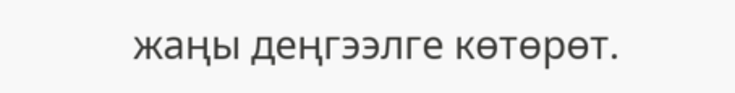жаңы деңгээлге көтөрөт.